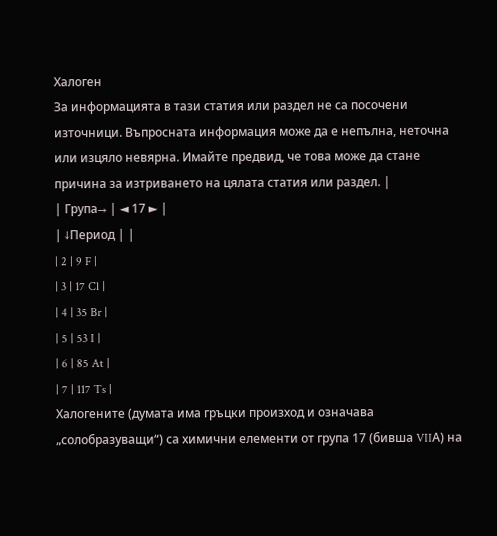Халоген
За информацията в тази статия или раздел не са посочени източници. Въпросната информация може да е непълна, неточна или изцяло невярна. Имайте предвид, че това може да стане причина за изтриването на цялата статия или раздел. |
| Група→ | ◄ 17 ► |
| ↓Период | |
| 2 | 9 F |
| 3 | 17 Cl |
| 4 | 35 Br |
| 5 | 53 I |
| 6 | 85 At |
| 7 | 117 Ts |
Халогените (думата има гръцки произход и означава „солобразуващи“) са химични елементи от група 17 (бивша VIIА) на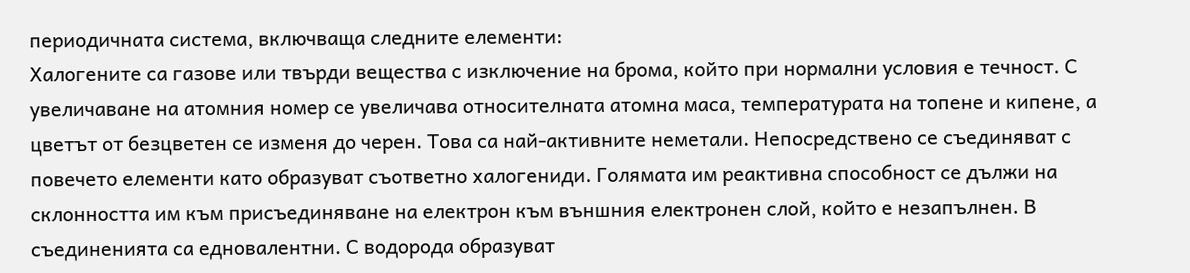периодичната система, включваща следните елементи:
Халогените са газове или твърди вещества с изключение на брома, който при нормални условия е течност. С увеличаване на атомния номер се увеличава относителната атомна маса, температурата на топене и кипене, а цветът от безцветен се изменя до черен. Това са най-активните неметали. Непосредствено се съединяват с повечето елементи като образуват съответно халогениди. Голямата им реактивна способност се дължи на склонността им към присъединяване на електрон към външния електронен слой, който е незапълнен. В съединенията са едновалентни. С водорода образуват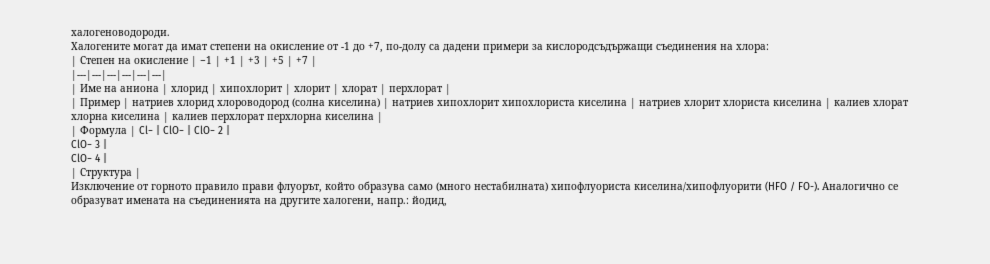халогеноводороди.
Халогените могат да имат степени на окисление от -1 до +7, по-долу са дадени примери за кислородсъдържащи съединения на хлора:
| Степен на окисление | −1 | +1 | +3 | +5 | +7 |
|---|---|---|---|---|---|
| Име на аниона | хлорид | хипохлорит | хлорит | хлорат | перхлорат |
| Пример | натриев хлорид хлороводород (солна киселина) | натриев хипохлорит хипохлориста киселина | натриев хлорит хлориста киселина | калиев хлорат хлорна киселина | калиев перхлорат перхлорна киселина |
| Формула | Cl− | ClO− | ClO− 2 |
ClO− 3 |
ClO− 4 |
| Структура |
Изключение от горното правило прави флуорът, който образува само (много нестабилната) хипофлуориста киселина/хипофлуорити (HFO / FO-). Аналогично се образуват имената на съединенията на другите халогени, напр.: йодид,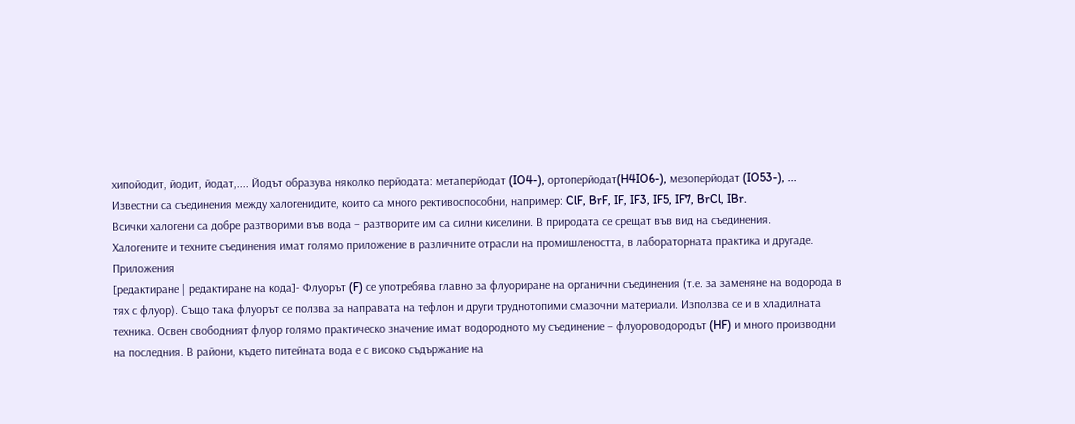хипойодит, йодит, йодат,.... Йодът образува няколко перйодата: метаперйодат (IO4-), ортоперйодат(H4IO6-), мезоперйодат (IO53-), ...
Известни са съединения между халогенидите, които са много рективоспособни, например: ClF, BrF, IF, IF3, IF5, IF7, BrCl, IBr.
Всички халогени са добре разтворими във вода – разтворите им са силни киселини. В природата се срещат във вид на съединения.
Халогените и техните съединения имат голямо приложение в различните отрасли на промишлеността, в лабораторната практика и другаде.
Приложения
[редактиране | редактиране на кода]- Флуорът (F) се употребява главно за флуориране на органични съединения (т.е. за заменяне на водорода в тях с флуор). Също така флуорът се ползва за направата на тефлон и други труднотопими смазочни материали. Използва се и в хладилната техника. Освен свободният флуор голямо практическо значение имат водородното му съединение – флуороводородът (HF) и много производни на последния. В райони, където питейната вода е с високо съдържание на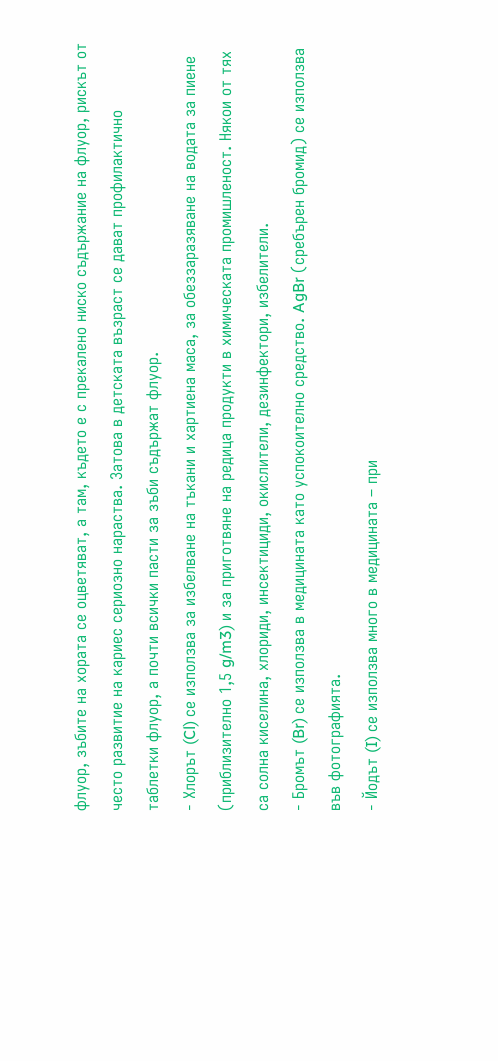флуор, зъбите на хората се оцветяват, а там, където е с прекалено ниско съдържание на флуор, рискът от често развитие на кариес сериозно нараства. Затова в детската възраст се дават профилактично таблетки флуор, а почти всички пасти за зъби съдържат флуор.
- Хлорът (Cl) се използва за избелване на тъкани и хартиена маса, за обеззаразяване на водата за пиене (приблизително 1,5 g/m3) и за приготвяне на редица продукти в химическата промишленост. Някои от тях са солна киселина, хлориди, инсектициди, окислители, дезинфектори, избелители.
- Бромът (Br) се използва в медицината като успокоително средство. AgBr (сребърен бромид) се използва във фотографията.
- Йодът (I) се използва много в медицината – при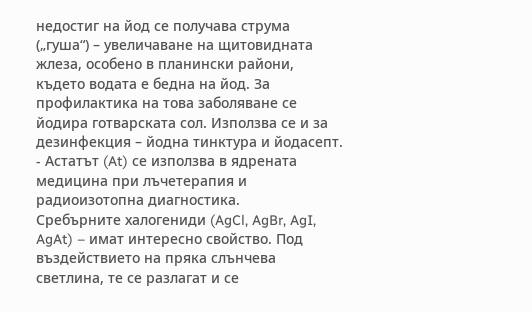недостиг на йод се получава струма („гуша“) – увеличаване на щитовидната жлеза, особено в планински райони, където водата е бедна на йод. За профилактика на това заболяване се йодира готварската сол. Използва се и за дезинфекция – йодна тинктура и йодасепт.
- Астатът (At) се използва в ядрената медицина при лъчетерапия и радиоизотопна диагностика.
Сребърните халогениди (AgCl, AgBr, AgI, AgAt) – имат интересно свойство. Под въздействието на пряка слънчева светлина, те се разлагат и се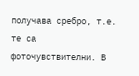получава сребро, т.е. те са фоточувствителни. В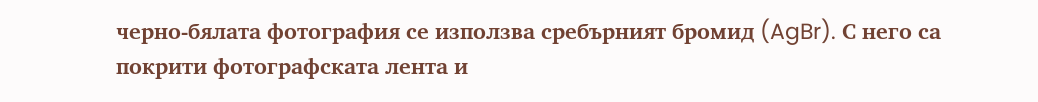черно-бялата фотография се използва сребърният бромид (AgBr). С него са покрити фотографската лента и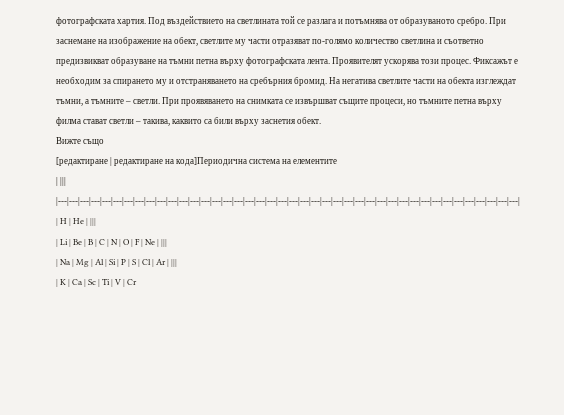фотографската хартия. Под въздействието на светлината той се разлага и потъмнява от образуваното сребро. При заснемане на изображение на обект, светлите му части отразяват по-голямо количество светлина и съответно предизвикват образуване на тъмни петна върху фотографската лента. Проявителят ускорява този процес. Фиксажът е необходим за спирането му и отстраняването на сребърния бромид. На негатива светлите части на обекта изглеждат тъмни, а тъмните – светли. При проявяването на снимката се извършват същите процеси, но тъмните петна върху филма стават светли – такива, каквито са били върху заснетия обект.
Вижте също
[редактиране | редактиране на кода]Периодична система на елементите
| |||
|---|---|---|---|---|---|---|---|---|---|---|---|---|---|---|---|---|---|---|---|---|---|---|---|---|---|---|---|---|---|---|---|---|---|---|---|---|---|---|---|---|---|
| H | He | |||
| Li | Be | B | C | N | O | F | Ne | |||
| Na | Mg | Al | Si | P | S | Cl | Ar | |||
| K | Ca | Sc | Ti | V | Cr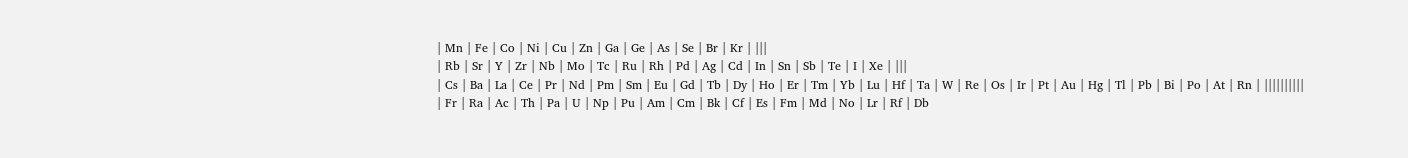| Mn | Fe | Co | Ni | Cu | Zn | Ga | Ge | As | Se | Br | Kr | |||
| Rb | Sr | Y | Zr | Nb | Mo | Tc | Ru | Rh | Pd | Ag | Cd | In | Sn | Sb | Te | I | Xe | |||
| Cs | Ba | La | Ce | Pr | Nd | Pm | Sm | Eu | Gd | Tb | Dy | Ho | Er | Tm | Yb | Lu | Hf | Ta | W | Re | Os | Ir | Pt | Au | Hg | Tl | Pb | Bi | Po | At | Rn | ||||||||||
| Fr | Ra | Ac | Th | Pa | U | Np | Pu | Am | Cm | Bk | Cf | Es | Fm | Md | No | Lr | Rf | Db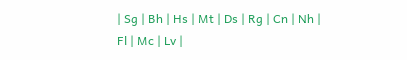| Sg | Bh | Hs | Mt | Ds | Rg | Cn | Nh | Fl | Mc | Lv |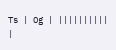Ts | Og | ||||||||||
|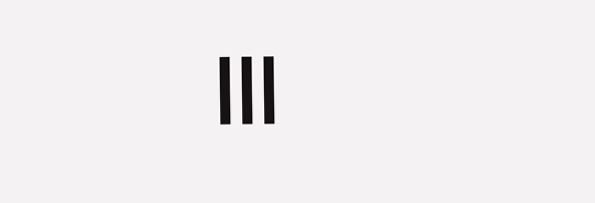|||